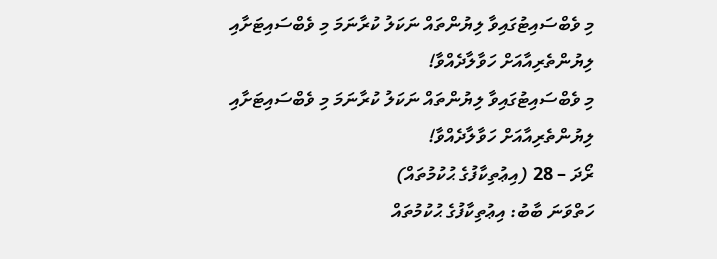މި ވެބްސައިޓުގައިވާ ލިޔުންތައް ނަކަލު ކުރާނަމަ މި ވެބްސައިޓަށާއި ލިޔުންތެރިއާއަށް ހަވާލާދެއްވާ!
މި ވެބްސައިޓުގައިވާ ލިޔުންތައް ނަކަލު ކުރާނަމަ މި ވެބްސައިޓަށާއި ލިޔުންތެރިއާއަށް ހަވާލާދެއްވާ!
ރޯދަ – 28 (އިޢުތިކާފުގެ ޙުކުމުތައް)
ހަތްވަނަ ބާބު: އިޢުތިކާފުގެ ޙުކުމުތައް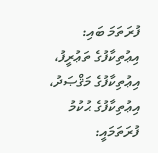ފުރަތަމަ ބައި: އިޢުތިކާފުގެ ތަޢުރީފު، އިޢުތިކާފުގެ މަޤްޞަދު، އިޢުތިކާފުގެ ޙުކުމު
ފުރަތަމައީ: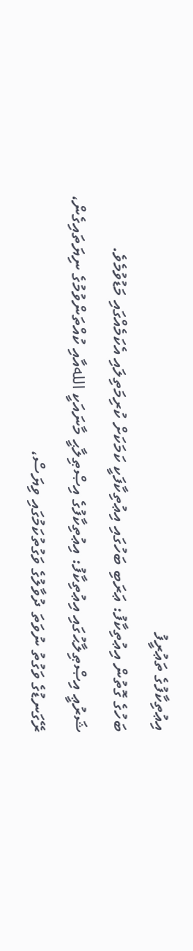އިޢުތިކާފުގެ ތަޢުރީފު
ބަހުގެ ގޮތުން އިޢުތިކާފު: ޢަރަބި ބަހުގައި އިޢުތިކާފަކީ ކަމަކަށް ކުރިމަތިލައި އެކަމެއްގައި މަޑުވުމެވެ.
ޝަރުޢީ އިޞްޠިލާޙުގައި އިޢުތިކާފު: އިޢުތިކާފުގެ އިޞްޠިލާޙީ މާނައަކީ اللهއާއި ކުއްތަންވުމުގެ ނިޔަތައިގެން، ރޭގަނޑުގެ ވަގުތު ނުވަތަ ދުވާލުގެ ވަގުތުކަމުގައި ވިޔަސް،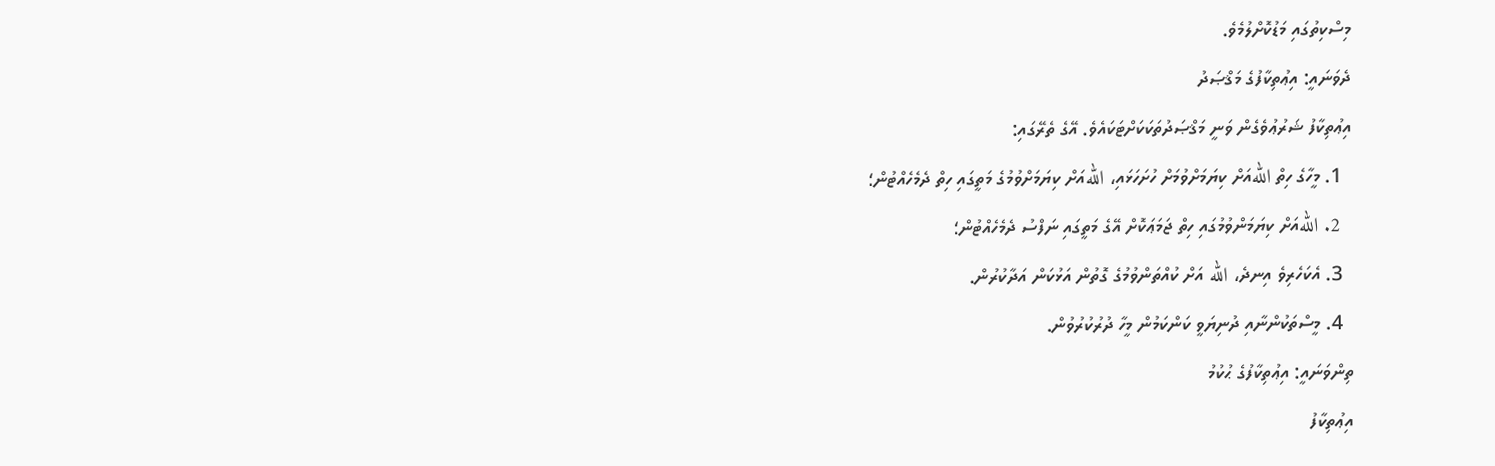މިސްކިތުގައި މަޑުކޮށްލުމެވެ.
ދެވަނައީ: އިޢުތިކާފުގެ މަޤްޞަދު
އިޢުތިކާފު ޝަރުޢުވެގެން ވަނީ މަޤްޞަދުތަކަކަށްޓަކައެވެ. އޭގެ ތެރޭގައި:
  1. މީހާގެ ހިތް اللهއަށް ކިޔަމަށްވުމަށް ހުށަހަޅައި، اللهއަށް ކިޔަމަށްވުމުގެ މަތީގައި ހިތް ދެމެހެއްޓުން؛
  2. اللهއަށް ކިޔަމަންވުމުގައި ހިތް ޖަމަޢަކޮށް އޭގެ މަތީގައި ނަފްސު ދެމެހެއްޓުން؛
  3. އެކަހެރިވެ އިނދެ، الله އަށް ކުއްތަންވުމުގެ ގޮތުން އަޅުކަން އަދާކުރުން.
  4. މީސްތަކުންނާއި ދުނިޔަވީ ކަންކަމުން މީހާ ދުރުކުރުވުން.
ތިންވަނައީ: އިޢުތިކާފުގެ ޙުކުމު
އިޢުތިކާފު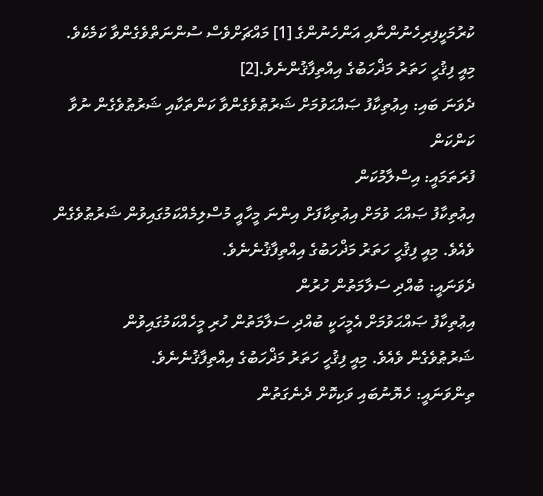ކުރުމަކީފިރިހެނުންނާއި އަންހެނުންގެ [1] މައްޗަށްވެސް ސުންނަތްވެގެންވާ ކަމެކެވެ. މިއީ ފިޤުހީ ހަތަރު މަޛްހަބުގެ އިއްތިފާޤުންނެވެ.[2]
ދެވަނަ ބައި: އިޢުތިކާފު ޞައްޙަވުމަށް ޝަރުޠުވެގެންވާ ކަންތަކާއި ޝަރުޠުވެގެން ނުވާ ކަންކަން
ފުރަތަމައީ: އިސްލާމުކަން
އިޢުތިކާފު ޞައްޙަ ވުމަށް އިޢުތިކާފަށް އިންނަ މީހާއީ މުސްލިމެއްކަމުގައިވުން ޝަރުޠުވެގެން ވެއެވެ. މިއީ ފިޤުހީ ހަތަރު މަޛްހަބުގެ އިއްތިފާޤުނެނެވެ.
ދެވަނައީ: ބުއްދި ސަލާމަތުން ހުރުން
އިޢުތިކާފު ޞައްޙަވުމަށް އެމީހަކީ ބުއްދި ސަލާމަތުން ހުރި މީހެއްކަމުގައިވުން ޝަރުޠުވެގެން ވެއެވެ. މިއީ ފިޤުހީ ހަތަރު މަޛްހަބުގެ އިއްތިފާޤުނެނެވެ.
ތިންވަނައީ: ހެޔޮނުބައި ވަކިކޮށް ދެނެގަތުން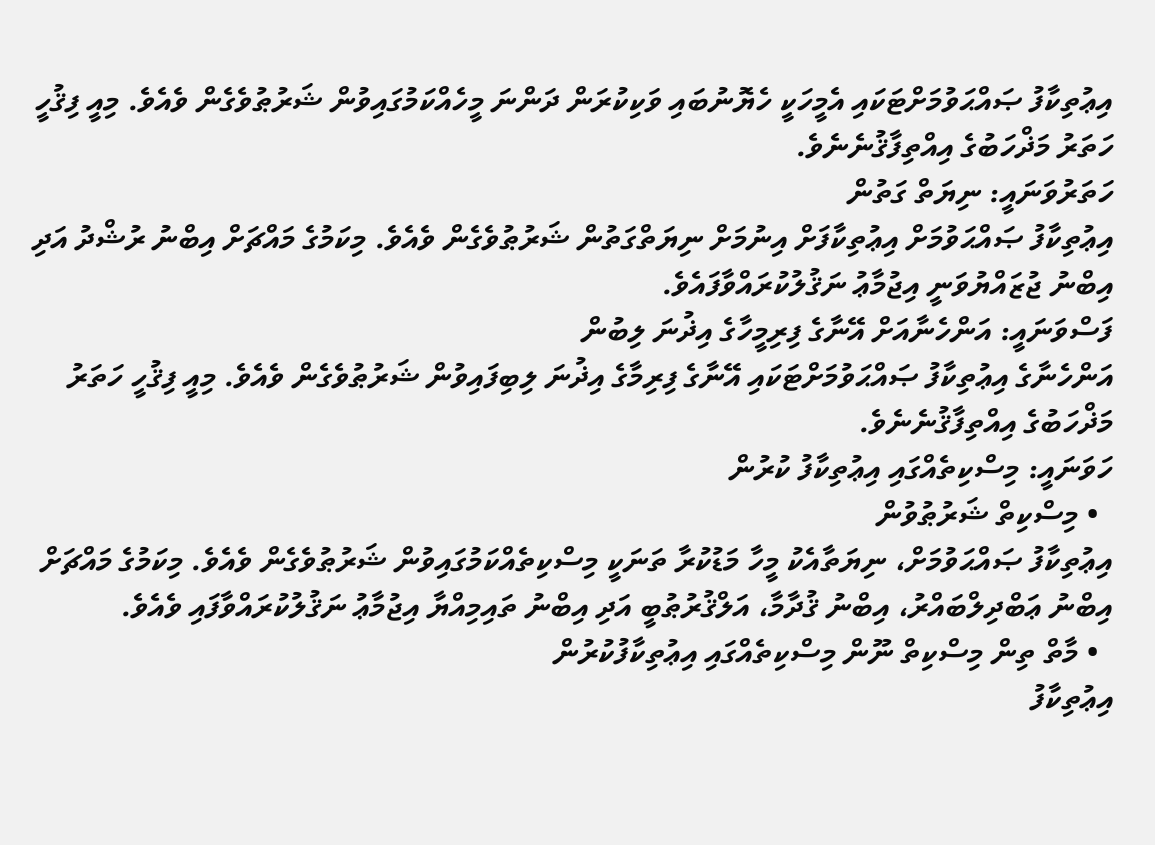އިޢުތިކާފު ޞައްޙަވުމަށްޓަކައި އެމީހަކީ ހެޔޮނުބައި ވަކިކުރަން ދަންނަ މީހެއްކަމުގައިވުން ޝަރުޠުވެގެން ވެއެވެ. މިއީ ފިޤުހީ ހަތަރު މަޛްހަބުގެ އިއްތިފާޤުނެނެވެ.
ހަތަރުވަނައީ: ނިޔަތް ގަތުން
އިޢުތިކާފު ޞައްޙަވުމަށް އިޢުތިކާފަށް އިނުމަށް ނިޔަތްގަތުން ޝަރުޠުވެގެން ވެއެވެ. މިކަމުގެ މައްޗަށް އިބްނު ރުޝްދު އަދި އިބްނު ޖުޒައްޔުވަނީ އިޖުމާޢު ނަޤުލުކުރައްވާފައެވެ.
ފަސްވަނައީ: އަންހެނާއަށް އޭނާގެ ފިރިމީހާގެ އިޛުނަ ލިބުން
އަންހެނާގެ އިޢުތިކާފު ޞައްޙަވުމަށްޓަކައި އޭނާގެ ފިރިމާގެ އިޛުނަ ލިބިފައިވުން ޝަރުޠުވެގެން ވެއެވެ. މިއީ ފިޤުހީ ހަތަރު މަޛްހަބުގެ އިއްތިފާޤުނެނެވެ.
ހަވަނައީ: މިސްކިތެއްގައި އިޢުތިކާފު ކުރުން
  • މިސްކިތް ޝަރުޠުވުން
އިޢުތިކާފު ޞައްޙަވުމަށް، ނިޔަތާއެކު މީހާ މަޑުކުރާ ތަނަކީ މިސްކިތެއްކަމުގައިވުން ޝަރުޠުވެގެން ވެއެވެ. މިކަމުގެ މައްޗަށް އިބްނު ޢަބްދިލްބައްރު، އިބްނު ޤުދާމާ، އަލްޤުރުޠުބީ އަދި އިބްނު ތައިމިއްޔާ އިޖުމާޢު ނަޤުލުކުރައްވާފައި ވެއެވެ.
  • މާތް ތިން މިސްކިތް ނޫން މިސްކިތެއްގައި އިޢުތިކާފުކުރުން
އިޢުތިކާފު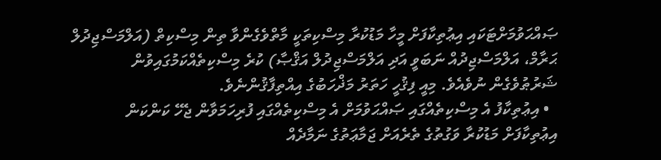ޞައްޙަވުމަށްޓަކައި އިޢުތިކާފަށް މީހާ މަޑުކުރާ މިސްކިތަކީ މާތްވެގެންވާ ތިން މިސްކިތް (އަލްމަސްޖިދުލް ޙަރާމް، އަލްމަސްޖިދުއް ނަބަވީ އަދި އަލްމަސްޖިދުލް އަޤްޞާ) ކުރެ މިސްކިތެއްކަމުގައިވުން ޝަރުޠުވެގެން ނުވެއެވެ. މިއީ ފިޤުހީ ހަތަރު މަޛްހަބުގެ އިއްތިފާޤުންނެވެ.
  • އިޢުތިކާފު އެ މިސްކިތެއްގައި ޞައްޙަވުމަށް އެ މިސްކިތެއްގައި ފުރިހަމަވާން ޖެހޭ ކަންކަން
އިޢުތިކާފަށް މަޑުކުރާ ވަގުތުގެ ތެރެއަށް ޖަމާޢަތުގެ ނަމާދެއް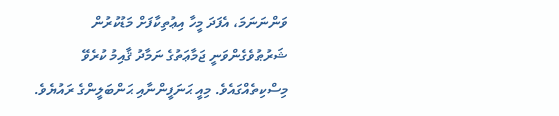ވަންނަނަމަ، އެފަދަ މީހާ އިޢުތިކާފަށް މަޑުކުރުން ޝަރުޠުވެގެންވަނީ ޖަމާޢަތުގެ ނަމާދު ޤާއިމު ކުރެވޭ މިސްކިތެއްގައެވެ. މިއީ ޙަނަފީންނާއި ޙަންބަލީންގެ ރައުޔެވެ.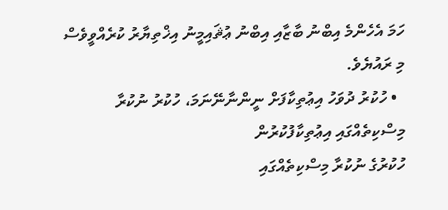ހަމަ އެހެންމެ އިބްނު ބާޒާއި އިބްނު ޢުޘައިމީނު އިޚްތިޔާރު ކުރެއްވީވެސް މި ރައުޔެވެ.
  • ހުކުރު ދުވަހު އިޢުތިކާފަށް ނީންނާނޭނަމަ، ހުކުރު ނުކުރާ މިސްކިތެއްގައި އިޢުތިކާފުކުރުން
ހުކުރުގެ ނުކުރާ މިސްކިތެއްގައި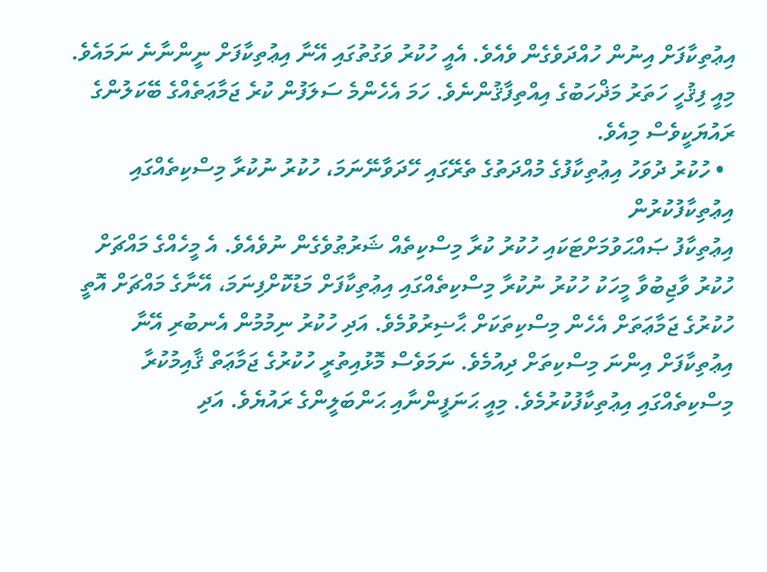އިޢުތިކާފަށް އިނުން ހުއްދަވެގެން ވެއެވެ. އެއީ ހުކުރު ވަގުތުގައި އޭނާ އިޢުތިކާފަށް ނީންނާނެ ނަމައެވެ. މިއީ ފިޤުހީ ހަތަރު މަޛްހަބުގެ އިއްތިފާޤުންނެވެ. ހަމަ އެހެންމެ ސަލަފުން ކުރެ ޖަމާޢަތެއްގެ ބޭކަލުންގެ ރައުޔަކީވެސް މިއެވެ.
  • ހުކުރު ދުވަހު އިޢުތިކާފުގެ މުއްދަތުގެ ތެރޭގައި ހޭދަވާނޭނަމަ، ހުކުރު ނުކުރާ މިސްކިތެއްގައި އިޢުތިކާފުކުރުން
އިޢުތިކާފު ޞައްޙަވުމަށްޓަކައި ހުކުރު ކުރާ މިސްކިތެއް ޝަރުޠުވެގެން ނުވެއެވެ. އެ މީހެއްގެ މައްޗަށް ހުކުރު ވާޖިބުވާ މީހަކު ހުކުރު ނުކުރާ މިސްކިތެއްގައި އިޢުތިކާފަށް މަޑުކޮށްފިނަމަ، އޭނާގެ މައްޗަށް އޮތީ ހުކުރުގެ ޖަމާޢަތަށް އެހެން މިސްކިތަކަށް ޙާޟިރުވުމެވެ. އަދި ހުކުރު ނިމުމުން އެނބުރި އޭނާ އިޢުތިކާފަށް އިންނަ މިސްކިތަށް ދިއުމެވެ. ނަމަވެސް މޮޅުއިތުރީ ހުކުރުގެ ޖަމާޢަތް ޤާއިމުކުރާ މިސްކިތެއްގައި އިޢުތިކާފުކުރުމެވެ. މިއީ ޙަނަފީންނާއި ޙަންބަލީންގެ ރައުޔެވެ. އަދި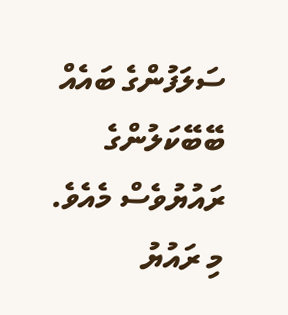ސަލަފުންގެ ބައެއް ބޭބޭކަލުންގެ ރައުޔުވެސް މެއެވެ. މި ރައުޔު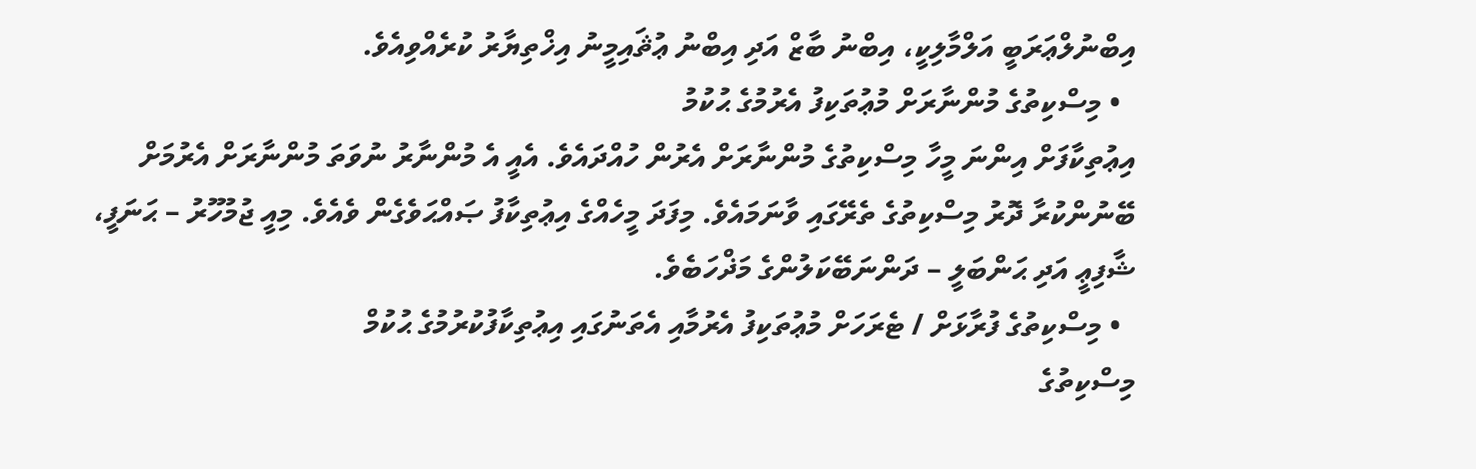އިބްނުލްޢަރަބީ އަލްމާލިކީ، އިބްނު ބާޒް އަދި އިބްނު ޢުޘައިމީނު އިޚްތިޔާރު ކުރެއްވިއެވެ.
  • މިސްކިތުގެ މުންނާރަށް މުޢުތަކިފު އެރުމުގެ ޙުކުމު
އިޢުތިކާފަށް އިންނަ މީހާ މިސްކިތުގެ މުންނާރަށް އެރުން ހުއްދައެވެ. އެއީ އެ މުންނާރު ނުވަތަ މުންނާރަށް އެރުމަށް ބޭނުންކުރާ ދޮރު މިސްކިތުގެ ތެރޭގައި ވާނަމައެވެ. މިފަދަ މީހެއްގެ އިޢުތިކާފު ޞައްޙަވެގެން ވެއެވެ. މިއީ ޖުމުހޫރު – ޙަނަފީ، ޝާފިޢީ އަދި ޙަންބަލީ – ދަންނަބޭކަލުންގެ މަޛްހަބެވެ.
  • މިސްކިތުގެ ފުރާޅަށް / ޓެރަހަށް މުޢުތަކިފު އެރުމާއި އެތަނުގައި އިޢުތިކާފުކުރުމުގެ ޙުކުމް
މިސްކިތުގެ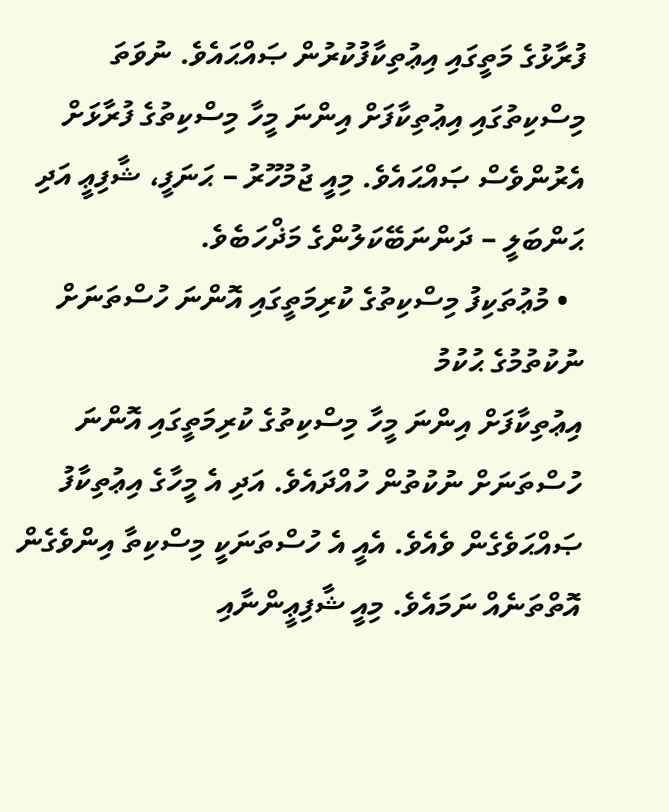ފުރާޅުގެ މަތީގައި އިޢުތިކާފުކުރުން ޞައްޙައެވެ. ނުވަތަ މިސްކިތުގައި އިޢުތިކާފަށް އިންނަ މީހާ މިސްކިތުގެ ފުރާޅަށް އެރުންވެސް ޞައްޙައެވެ. މިއީ ޖުމުހޫރު – ޙަނަފީ، ޝާފިޢީ އަދި ޙަންބަލީ – ދަންނަބޭކަލުންގެ މަޛްހަބެވެ.
  • މުޢުތަކިފު މިސްކިތުގެ ކުރިމަތީގައި އޮންނަ ހުސްތަނަށް ނުކުތުމުގެ ޙުކުމު
އިޢުތިކާފަށް އިންނަ މީހާ މިސްކިތުގެ ކުރިމަތީގައި އޮންނަ ހުސްތަނަށް ނުކުތުން ހުއްދައެވެ. އަދި އެ މީހާގެ އިޢުތިކާފު ޞައްޙަވެގެން ވެއެވެ. އެއީ އެ ހުސްތަނަކީ މިސްކިތާ އިންވެގެން އޮތްތަނެއް ނަމައެވެ. މިއީ ޝާފިޢީންނާއި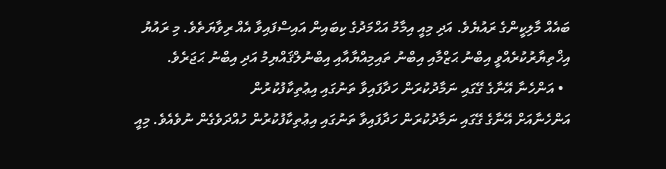ބައެއް މާލިކީންގެ ރައުޔެވެ. އަދި މިއީ އިމާމު އަޙްމަދުގެ ކިބައިން އައިސްފައިވާ އެއް ރިވާޔަތެވެ. މި ރައުޔު އިޚްތިޔާރުކުރެއްވީ އިބްނު ޙަޒްމާއި އިބްނު ތައިމިއްޔާއާއި އިބްނުލްޤައްޔިމު އަދި އިބްނު ޙަޖަރެވެ.
  • އަންހެނާ އޭނާގެ ގޭގައި ނަމާދުކުރަން ހަދާފައިވާ ތަނުގައި އިޢުތިކާފުކުރުން
އަންހެނާއަށް އޭނާގެ ގޭގައި ނަމާދުކުރަން ހަދާފައިވާ ތަނުގައި އިޢުތިކާފުކުރުން ހުއްދަވެގެން ނުވެއެވެ. މިއީ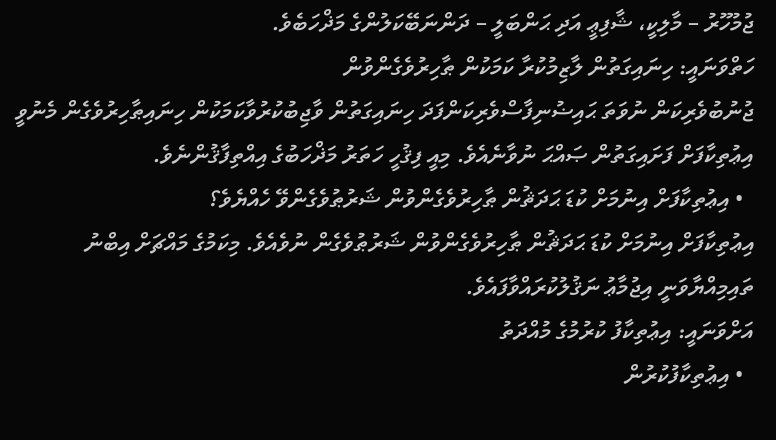ޖުމުހޫރު – މާލިކީ، ޝާފިޢީ އަދި ޙަންބަލީ – ދަންނަބޭކަލުންގެ މަޛްހަބެވެ.
ހަތްވަނައީ: ހިނައިގަތުން ލާޒިމުކުރާ ކަމަކުން ޠާހިރުވެގެންވުން
ޖުނުބުވެރިކަން ނުވަތަ ޙައިޟުނިފާސްވެރިކަންފަދަ ހިނައިގަތުން ވާޖިބުކުރުވާކަމަކުން ހިނައިޠާހިރުވެގެން މެނުވީ އިޢުތިކާފަށް ފަށައިގަތުން ޞައްޙަ ނުވާނެއެވެ. މިއީ ފިޤުހީ ހަތަރު މަޛްހަބުގެ އިއްތިފާޤުންނެވެ.
  • އިޢުތިކާފަށް އިނުމަށް ކުޑަ ޙަދަޘުން ޠާހިރުވެގެންވުން ޝަރުޠުވެގެންވޭ ހެއްޔެވެ؟
އިޢުތިކާފަށް އިނުމަށް ކުޑަ ޙަދަޘުން ޠާހިރުވެގެންވުން ޝަރުޠުވެގެން ނުވެއެވެ. މިކަމުގެ މައްޗަށް އިބްނު ތައިމިއްޔާވަނީ އިޖުމާޢު ނަޤުލުކުރައްވާފައެވެ.
އަށްވަނައީ: އިޢުތިކާފު ކުރުމުގެ މުއްދަތު
  • އިޢުތިކާފުކުރުން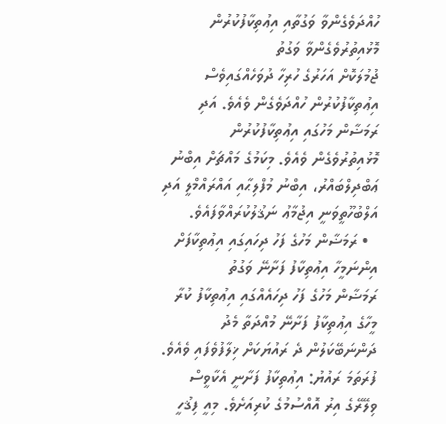ހުއްދަވެގެންވާ ވަގުތާއި އިޢުތިކާފުކުރުން މޮޅުއިތުރުވެގެންވާ ވަގުތު
ޖުމުލަކޮށް އަހަރުގެ ހުރިހާ ދުވަހެއްގައިވެސް އިޢުތިކާފުކުރުން ހުއްދަވެގެން ވެއެވެ. އަދި ރަމަޟާން މަހުގައި އިޢުތިކާފުކުރުން މޮޅުއިތުރުވެގެން ވެއެވެ. މިކަމުގެ މައްޗަށް އިބްނު ޢަބްދިލްބައްރު، އިބްނު މުފްލިޙާއި އައްރައްމްލީ އަދި އަލްބުހޫތީވަނީ އިޖުމާޢު ނަޤުލުކުރައްވާފައެވެ.
  • ރަމަޟާން މަހުގެ ފަހު ދިހައިގައި އިޢުތިކާފަށް އިންނަމީހާ އިޢުތިކާފު ފަށާނޭ ވަގުތު
ރަމަޟާން މަހުގެ ފަހު ދިހައެއްގައި އިޢުތިކާފު ކުރާ މީހާގެ އިޢުތިކާފު ފަށާނޭ މުއްދަތާ މެދު ދަންނަބޭކަލުން ދެ ރައުޔަކަށް ޚިލާފުވެފައި ވެއެވެ.
ފުރަތަމަ ރައުޔު: އިޢުތިކާފު ފަށާނީ އެކާވީސް ވިލޭރޭގެ އިރު އޮއްސުމުގެ ކުރިއަށެވެ. މިއީ ފިޤުހީ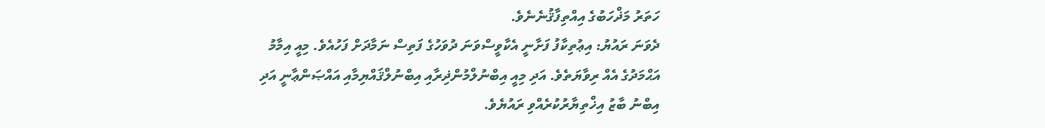ހަތަރު މަޛްހަބުގެ އިއްތިފާޤުނެނެވެ.
ދެވަނަ ރައުޔު: އިޢުތިކާފު ފަށާނީ އެކާވީސްވަނަ ދުވަހުގެ ފަތިސް ނަމާދަށް ފަހުއެވެ. މިއީ އިމާމު އަޙްމަދުގެ އެއް ރިވާޔަތެވެ. އަދި މިއީ އިބްނުލްމުންޛިރާއި އިބްނުލްޤައްޔިމާއި އައްޞަންޢާނީ އަދި އިބްނު ބާޒު އިޚްތިޔާރުކުރެއްވި ރައުޔެވެ.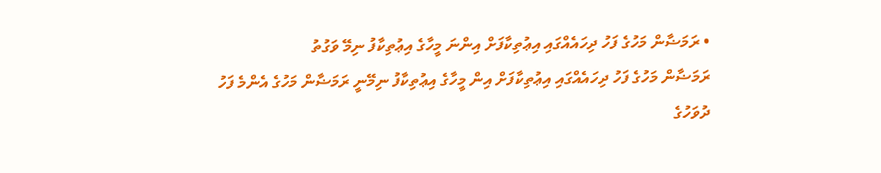• ރަމަޟާން މަހުގެ ފަހު ދިހައެއްގައި އިޢުތިކާފަށް އިންނަ މީހާގެ އިޢުތިކާފު ނިމޭ ވަގުތު
ރަމަޟާން މަހުގެ ފަހު ދިހައެއްގައި އިޢުތިކާފަށް އިން މީހާގެ އިޢުތިކާފު ނިމޭނީ ރަމަޟާން މަހުގެ އެންމެ ފަހު ދުވަހުގެ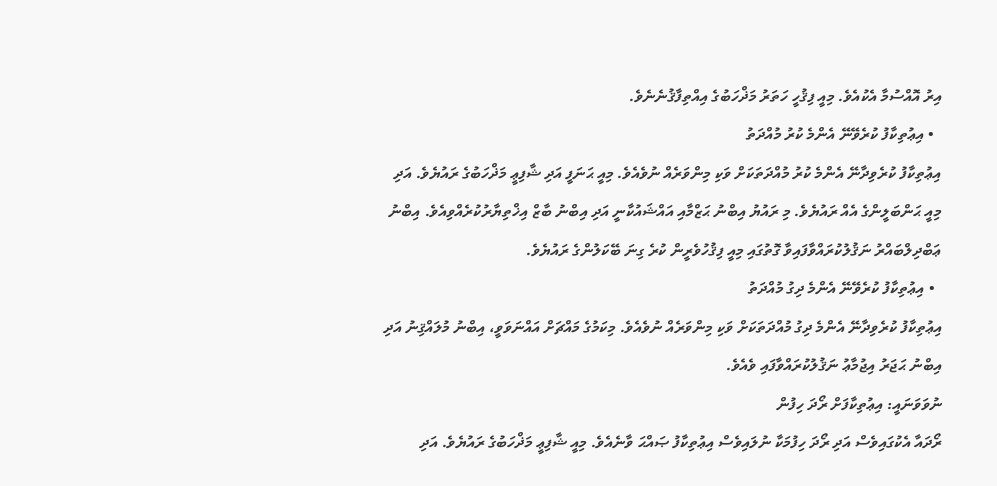އިރު އޮއްސުމާ އެކުއެވެ. މިއީ ފިޤުހީ ހަތަރު މަޛްހަބުގެ އިއްތިފާޤުނެނެވެ.
  • އިޢުތިކާފު ކުރެވޭނޭ އެންމެ ކުރު މުއްދަތު
އިޢުތިކާފު ކުރެވިދާނޭ އެންމެ ކުރު މުއްދަތަކަށް ވަކި މިންވަރެއް ނުވެއެވެ. މިއީ ޙަނަފީ އަދި ޝާފިޢީ މަޛްހަބުގެ ރައުޔެވެ. އަދި މިއީ ޙަންބަލީންގެ އެއް ރައުޔެވެ. މި ރައުޔު އިބްނު ޙަޒްމާއި އައްޝައުކާނީ އަދި އިބްނު ބާޒް އިޚްތިޔާރުކުރެއްވިއެވެ. އިބްނު ޢަބްދިލްބައްރު ނަޤުލުކުރައްވާފައިވާ ގޮތުގައި މިއީ ފިޤުހުވެރީން ކުރެ ގިނަ ބޭކަލުންގެ ރައުޔެވެ.
  • އިޢުތިކާފު ކުރެވޭނޭ އެންމެ ދިގު މުއްދަތު
އިޢުތިކާފު ކުރެވިދާނޭ އެންމެ ދިގު މުއްދަތަކަށް ވަކި މިންވަރެއް ނުވެއެވެ. މިކަމުގެ މައްޗަށް އައްނަވަވީ، އިބްނު މުލައްޤިނު އަދި އިބްނު ޙަޖަރު އިޖުމާޢު ނަޤުލުކުރައްވާފައި ވެއެވެ.
ނުވަވަނައީ: އިޢުތިކާފަށް ރޯދަ ހިފުން
ރޯދައާ އެކުގައިވެސް އަދި ރޯދަ ހިފުމަކާ ނުލައިވެސް އިޢުތިކާފު ޞައްޙަ ވާނެއެވެ. މިއީ ޝާފިޢީ މަޛްހަބުގެ ރައުޔެވެ. އަދި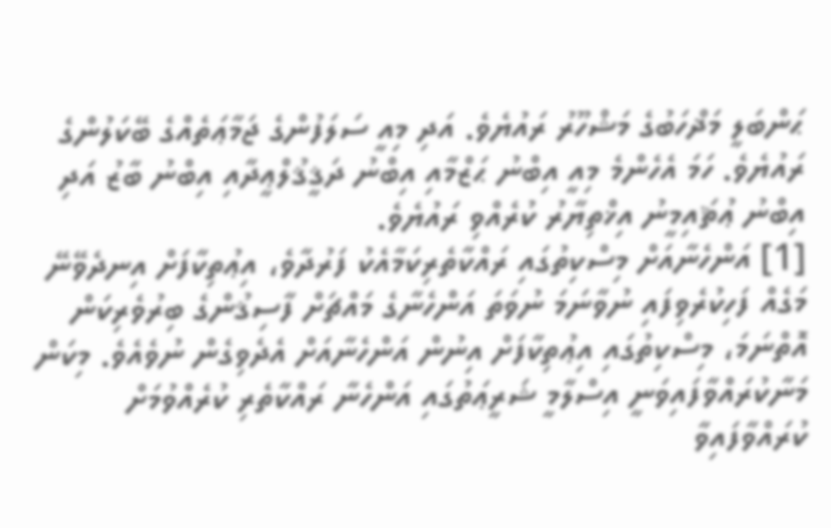ޙަންބަލީ މަޛްހަބުގެ މަޝްހޫރު ރައުޔެވެ. އަދި މިއީ ސަލަފުންގެ ޖަމާޢަތެއްގެ ބޭކަލުންގެ ރައުޔެވެ. ހަމަ އެހެންމެ މިއީ އިބްނު ޙަޒްމާއި އިބްނު ދަޤީޤުލްޢީދާއި އިބްނު ބާޒު އަދި އިބްނު ޢުޘައިމީނު އިޚްތިޔާރު ކުރެއްވި ރައުޔެވެ.
[1] އަންހެނާއަށް މިސްކިތުގައި ރައްކާތެރިކަމާއެކު ފަރުދާވެ، އިޢުތިކާފަށް އިނދެވޭނޭ މަގެއް ފަހިކުރެވިފައި ނުވާނަމަ ނުވަތަ އަންހެނާގެ މައްޗަށް ފާސިޤުންގެ ބިރުވެރިކަން އޮތްނަމަ، މިސްކިތުގައި އިޢުތިކާފަށް އިނުން އަންހެނާއަށް އެދެވިގެން ނުވެއެވެ. މިކަން މަނާކުރައްވާފައިވަނީ އިސްލާމީ ޝަރީޢަތުގައި އަންހެނާ ރައްކާތެރި ކުރެއްވުމަށް ކުރައްވާފައިވާ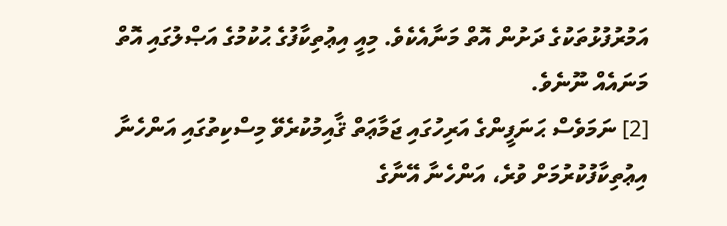އަމުރުފުޅުތަކުގެ ދަށުން އޮތް މަނާއެކެވެ. މިއީ އިޢުތިކާފުގެ ޙުކުމުގެ އަޞްލުގައި އޮތް މަނައެއް ނޫނެވެ.
[2] ނަމަވެސް ޙަނަފީންގެ އަރިހުގައި ޖަމާޢަތް ޤާއިމުކުރެވޭ މިސްކިތުގައި އަންހެނާ އިޢުތިކާފުކުރުމަށް ވުރެ، އަންހެނާ އޭނާގެ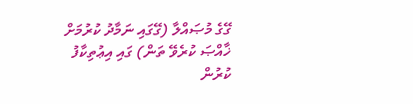ގޭގެ މުޞައްލާ (ގޭގައި ނަމާދު ކުރުމަށް ޚާއްޞަ ކުރެވޭ ތަން) ގައި އިޢުތިކާފު ކުރުން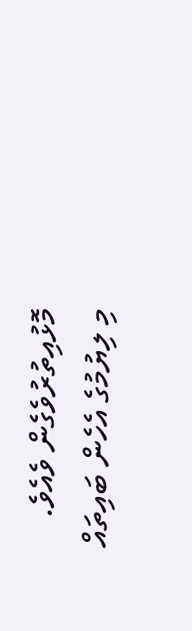މޮޅުއިތުރުވެގެން ވެއެވެ.
މި ލިޔުމުގެ އެހެން ބައިތައް